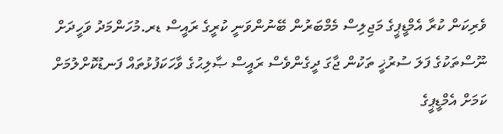ވެރިކަން ކުރާ އެމްޑީޕީގެ މަޖިލިސް މެމްބަރުން ބޭނުންވަނީ ކުރީގެ ރައީސް ޑރ.މުހަންމަދު ވަހީދަށް ނޫސްތަކުގެ ފަލަ ސުރުޚީ ތަކުން ޖާގަ ދީގެންވެސް ރައީސް ޞާލިޙުގެ ވާހަކަފުޅުތައް ފަނޑުކޮށްލުމަށް ކަމަށް އެމްޑީޕީގެ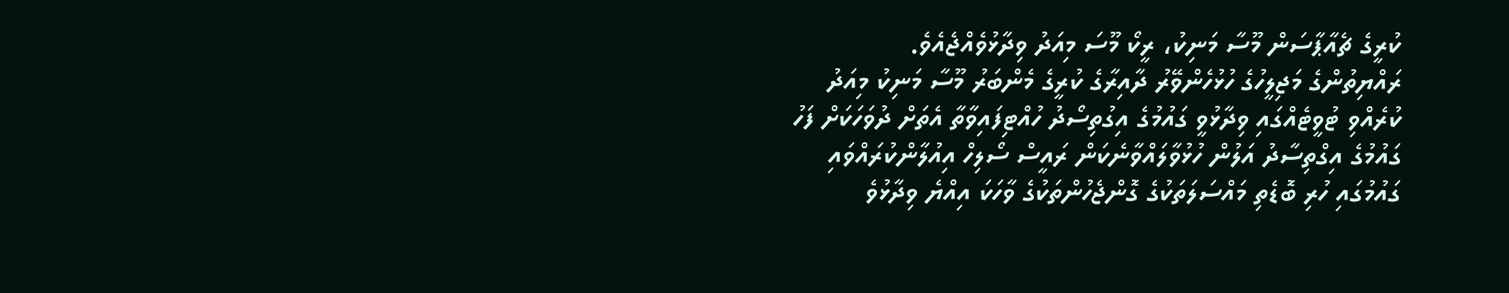ކުރީގެ ޗެއާޕާސަން މޫސާ މަނިކު، ރީކޯ މޫސަ މިއަދު ވިދާޅުވެއްޖެއެވެ.
ރައްޔިތުންގެ މަޖިލީހުގެ ހުޅުހެންވޭރު ދާއިރާގެ ކުރީގެ މެންބަރު މޫސާ މަނިކު މިއަދު ކުރެއްވި ޓުވީޓެއްގައި ވިދާޅުވީ ގައުމުގެ އިގުތިސޯދު ހުއްޓިފައިވާތާ އެތަށް ދުވަހަކަށް ފަހު ގައުމުގެ އިގްތިސާދު އަލުން ހުޅުވާލައްވާނެކަން ރައީސް ސޯލިހް އިއުލާންކުރައްވައި ގައުމުގައި ހުރި ބޮޑެތި މައްސަލަތަކުގެ ގޮންޖެހުންތަކުގެ ވާހަކަ އިއްޔެ ވިދާޅުވެ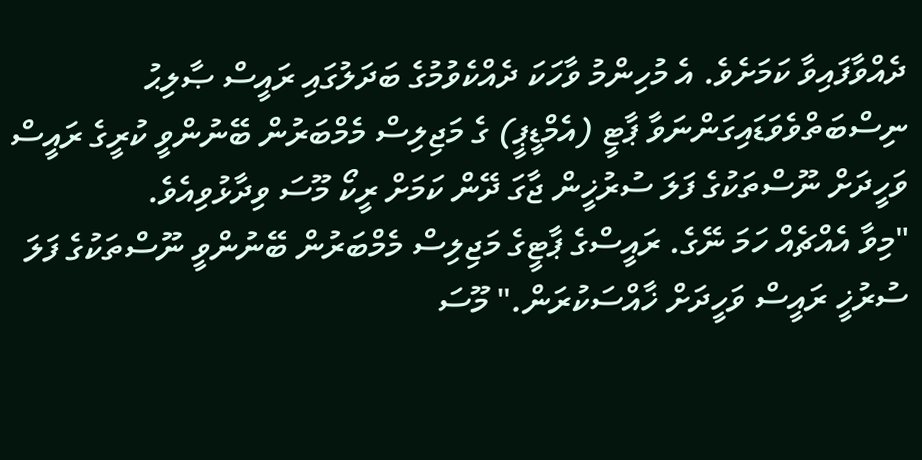ދެއްވާފައިވާ ކަމަށެވެ. އެ މުހިންމު ވާހަކަ ދެއްކެވުމުގެ ބަދަލުގައި ރައީސް ޞާލިޙު ނިސްބަތްވެވަޑައިގަންނަވާ ޕާޓީ (އެމްޑީޕީ) ގެ މަޖިލިސް މެމްބަރުން ބޭނުންވީ ކުރީގެ ރައީސް ވަހީދަށް ނޫސްތަކުގެ ފަލަ ސުރުޚީން ޖާގަ ދޭން ކަމަށް ރީކޯ މޫސަ ވިދާޅުވިއެވެ.
"މިވާ އެއްޗެއް ހަމަ ނޭގެ. ރައީސްގެ ޕާޓީގެ މަޖިލިސް މެމްބަރުން ބޭނުންވީ ނޫސްތަކުގެ ފަލަ ސުރުޚީ ރައީސް ވަހީދަށް ޚާއްސަކުރަން." މޫސަ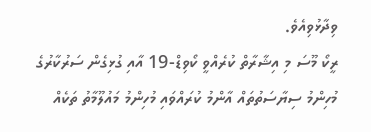ވިދާޅުވިއެވެ.
ރީކޯ މޫސަ މި އިޝާރާތް ކުރެއްވީ ކޯވިޑް-19 އާއި ގުޅިގެން ސަރުކާރުގެ މުހިންމު ސިޔާސަތުތައް އާންމު ކުރައްވައި މުހިންމު މައުލޫމާތު ތަކެއް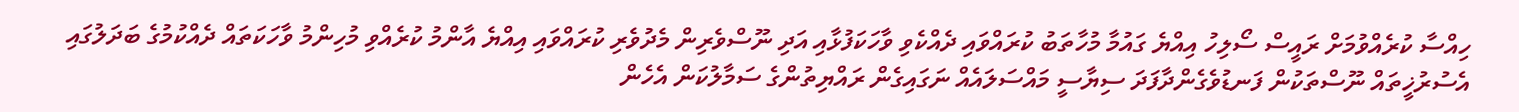ހިއްސާ ކުރެއްވުމަށް ރައީސް ސޯލިހު އިއްޔެ ގައުމާ މުހާތަބު ކުރައްވައި ދެއްކެވި ވާހަކަފުޅާއި އަދި ނޫސްވެރިން މެދުވެރި ކުރައްވައި އިއްޔެ އާންމު ކުރެއްވި މުހިންމު ވާހަކަތައް ދެއްކުމުގެ ބަދަލުގައި އެސުރުޚީތައް ނޫސްތަކުން ފަނޑުވެގެންދާފަދަ ސިޔާސީ މައްސަލައެއް ނަގައިގެން ރައްޔިތުންގެ ސަމާލުކަން އެހެން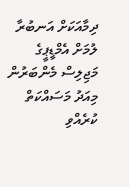ދިމާއަކަށް އަނބުރާ ލުމަށް އެމްޑީޕީގެ މަޖިލިސް މެންބަރުން މިއަދު މަސައްކަތް ކުރެއްވި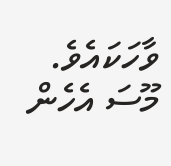ވާހަކައެވެ.
މޫސަ އެހެން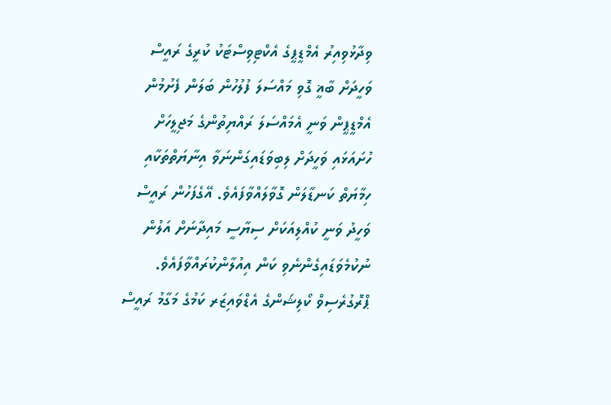ވިދާޅުވިއިރު އެމްޑީޕީގެ އެކްޓިވިސްޓަކު ކުރީގެ ރައީސް ވަހީދަށް ބާޣީ ގޮވި މައްސަލަ ފުލުހުން ބަލަން ފެށުމުން އެމްޑީޕީން ވަނީ އެމައްސަލަ ރައްޔިތުންގެ މަޖިލީހަށް ހުށައަޅައި ވަހީދަށް ލިބިވަޑައިގަންނަވާ އިނާޔަތްތަކާއި ހިމާޔަތް ކަނޑާލަން ގޮވާލައްވާފައެވެ. އޭގެފަހުން ރައީސް ވަހީދު ވަނީ ކުއްލިއަކަށް ސިޔާސީ މައިދާނަށް އަލުން ނުކުމެވަޑައިގެންނެވި ކަން އިއުލާންކުރައްވާފައެވެ.
ޕްރޮގުރެސިވް ކޯލިޝަންގެ އެޑްވައިޒަރ ކަމުގެ މަގާމު ރައީސް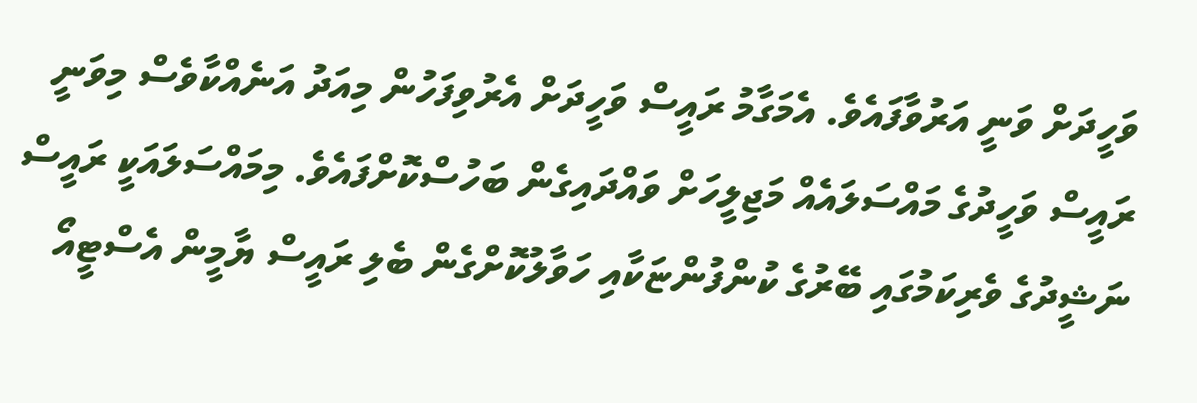ވަހީދަށް ވަނީ އަރުވާފައެވެ. އެމަގާމު ރައީސް ވަހީދަށް އެރުވިފަހުން މިއަދު އަނެއްކާވެސް މިވަނީ ރައީސް ވަހީދުގެ މައްސަލައެއް މަޖިލީހަށް ވައްދައިގެން ބަހުސްކޮށްފައެވެ. މިމައްސަލައަކީ ރައީސް ނަޝީދުގެ ވެރިކަމުގައި ބޭރުގެ ކުންފުންޏަކާއި ހަވާލުކޮށްގެން ބެލި ރައީސް ޔާމީން އެސްޓީއޯ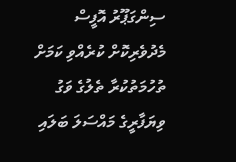ސިންގަޕޫރު އޮފީސް މެދުވެރިކޮށް ކުރެއްވި ކަމަށް ތުހުމަތުކުރާ ތެލުގެ ވަގު ވިޔަފާރީގެ މައްސަލަ ބަލައި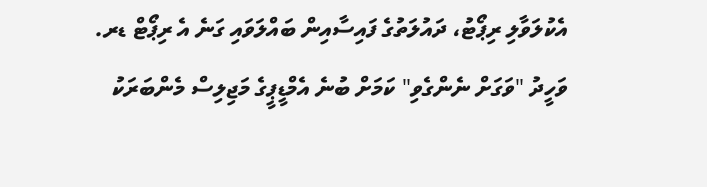އެކުލަވާލި ރިޕޯޓު، ދައުލަތުގެ ފައިސާއިން ބައްލަވައި ގަނެ އެ ރިޕޯޓް ޑރ. ވަހީދު "ވަގަށް ނެންގެވި" ކަމަށް ބުނެ އެމްޑީޕީގެ މަޖިލިސް މެންބަރަކު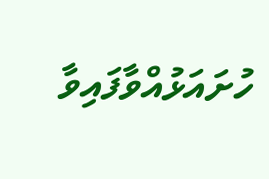ހުށައަޅުއްވާފައިވާ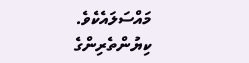މައްސަލައެކެވެ.
ކިޔުންތެރިންގެ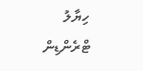ހިޔާލު
ޓްރެންޑިން